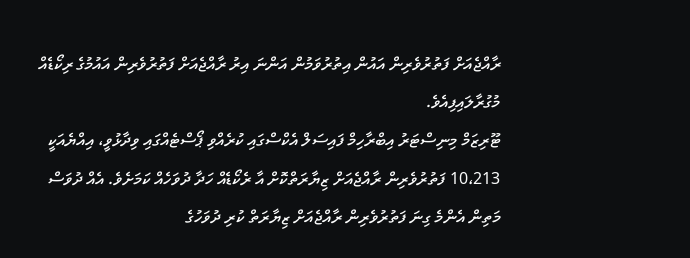ރާއްޖެއަށް ފަތުރުވެރިން އައުން އިތުރުވަމުން އަންނަ އިރު ރާއްޖެއަށް ފަތުރުވެރިން އައުމުގެ ރިކޯޑެއް މުގުރާލައިފިއެވެ.
ޓޫރިޒަމް މިނިސްޓަރު އިބްރާހިމް ފައިސަލް އެކްސްގައި ކުރެއްވި ޕޯސްޓެއްގައި ވިދާޅުވީ، އިއްޔެއަކީ 10،213 ފަތުރުވެރިން ރާއްޖެއަށް ޒިޔާރަތްކޮށް އާ ރެކޯޑެއް ހަދާ ދުވަހެއް ކަމަށެވެ. އެއް ދުވަސް މަތިން އެންމެ ގިނަ ފަތުރުވެރިން ރާއްޖެއަށް ޒިޔާރަތް ކުރި ދުވަހުގެ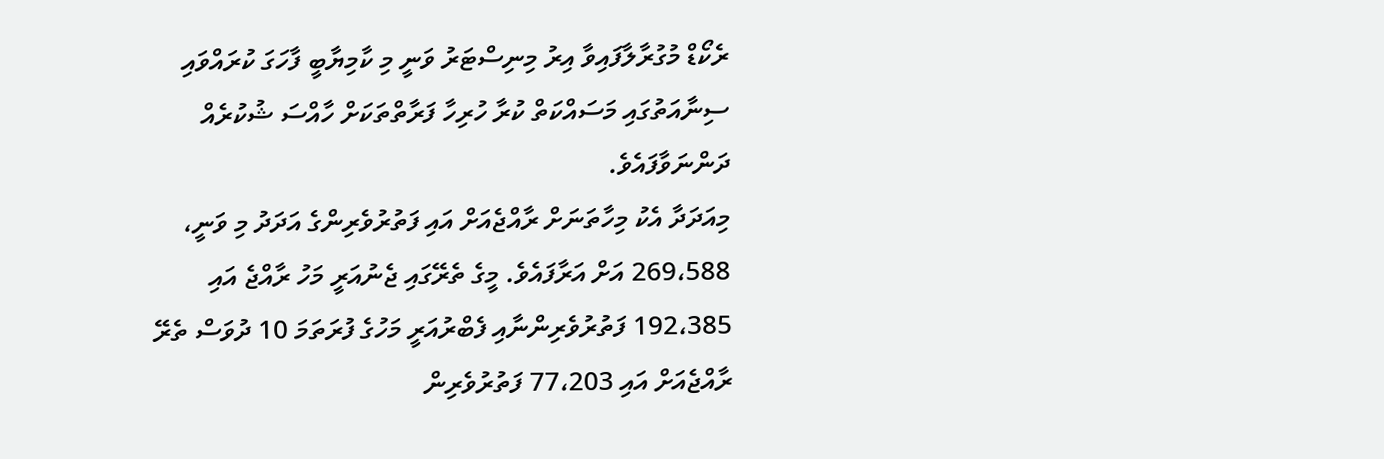ރެކޯޑް މުގުރާލާފައިވާ އިރު މިނިސްޓަރު ވަނީ މި ކާމިޔާބީ ފާހަގަ ކުރައްވައި ސިނާއަތުގައި މަސައްކަތް ކުރާ ހުރިހާ ފަރާތްތަކަށް ހާއްސަ ޝުކުރެއް ދަންނަވާފައެވެ.
މިއަދަދާ އެކު މިހާތަނަށް ރާއްޖެއަށް އައި ފަތުރުވެރިންގެ އަދަދު މި ވަނީ، 269،588 އަށް އަރާފައެވެ. މީގެ ތެރޭގައި ޖެނުއަރީ މަހު ރާއްޖެ އައި 192،385 ފަތުރުވެރިންނާއި ފެބްރުއަރީ މަހުގެ ފުރަތަމަ 10 ދުވަސް ތެރޭ ރާއްޖެއަށް އައި 77،203 ފަތުރުވެރިން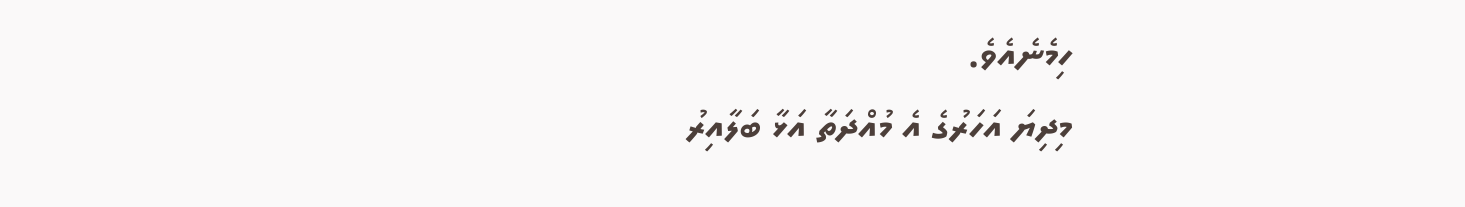ހިމެނެއެވެ.
މިދިޔަ އަހަރުގެ އެ މުއްދަތާ އަޅާ ބަލާއިރު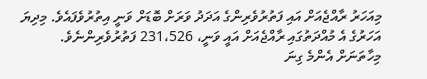މިއަހަރު ރާއްޖެއަށް އައި ފަތުރުވެރިންގެ އަދަދު ވަރަށް ބޮޑަށް ވަނީ އިތުރުވެފައެވެ. މިދިޔަ އަހަރުގެ އެ މުއްދަތުގައި ރާއްޖެއަށް އައީ ވަނީ، 231،526 ފަތުރުވެރިންނެވެ.
މިހާތަނަށް އެންމެ ގިނަ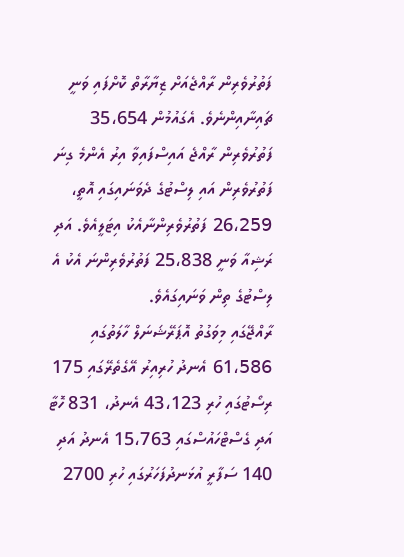ފަތުރުވެރިން ރާއްޖެއަށް ޒިޔާރާތް ކޮށްފައި ވަނީ ޗައިނާއިންނެވެ. އެގައުމުން 35،654 ފަތުރުވެރިން ރާއްޖެ އައިސްފައިވާ އިރު އެންމެ ގިނަ ފަތުރުވެރިން އައި ލިސްޓުގެ ދެވަނައިގައި އޮތީ، 26،259 ފަތުރުވެރިންނާއެކު އިޓަލީއެވެ. އަދި ރަޝިއާ ވަނީ 25،838 ފަތުރުވެރިންނަ އެކު އެ ލިސްޓުގެ ތިން ވަނައިގައެވެ.
ރާއްޖޭގައި މިވަގުތު އޮޕަރޭޝަނަލް ހާލަތުގައި 61،586 އެނދު ހުރިއިރު އޭގެތެރޭގައި 175 ރިސޯޓުގައި ހުރި 43،123 އެނދު، 831 ހޮޓާ އަދި ގެސްޓްހައުސްގައި 15،763 އެނދު އަދި 140 ސަފާރީ އުޅަނދުފަހަރުގައި ހުރި 2700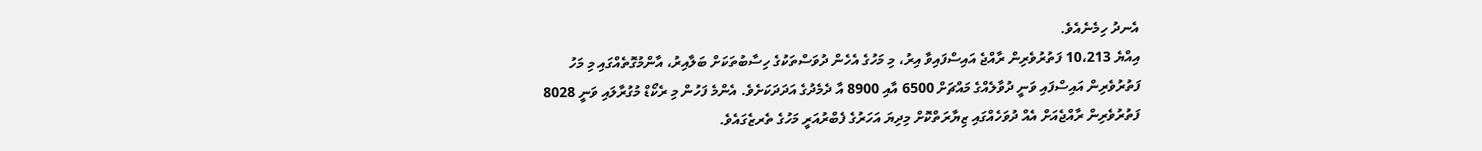އެނދު ހިމެނެއެވެ.
އިއްޔެ 10،213 ފަތުރުވެރިން ރާއްޖެ އައިސްފައިވާ އިރު، މި މަހުގެ އެހެން ދުވަސްތަކުގެ ހިސާބުތަކަށް ބަލާއިރު، އާންމުގޮތެއްގައި މި މަހު ފަތުރުވެރިން އައިސްފައި ވަނީ ދުވާލެއްގެ މައްޗަށް 6500 އާއި 8900 އާ ދެމެދުގެ އަދަދަކަށެވެ. އެންމެ ފަހުން މި ރެކޯޑް މުގުރާލައި ވަނީ 8028 ފަތުރުވެރިން ރާއްޖެއަށް އެއް ދުވަހެއްގައި ޒިޔާރަތްކޮށް މިދިޔަ އަހަރުގެ ފެބްރުއަރީ މަހުގެ ތެރޒެގައެވެ.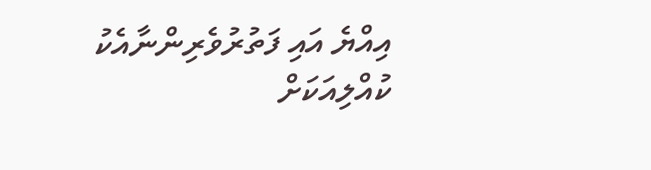އިއްޔެ އައި ފަތުރުވެރިންނާއެކު ކުއްލިއަކަށް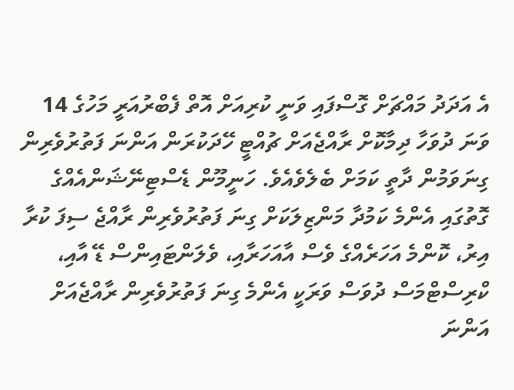އެ އަދަދު މައްޗަށް ގޮސްފައި ވަނީ ކުރިއަށް އޮތް ފެބްރުއަރީ މަހުގެ 14 ވަނަ ދުވަހާ ދިމާކޮށް ރާއްޖެއަށް ޗުއްޓީ ހޭދަކުރަން އަންނަ ފަތުރުވެރިން ގިނަވަމުން ދާތީ ކަމަށް ބެލެވެއެވެ. ހަނީމޫން ޑެސްޓިނޭޝަންއެއްގެ ގޮތުގައި އެންމެ ކަމުދާ މަންޒިލަކަށް ގިނަ ފަތުރުވެރިން ރާއްޖެ ސިފަ ކުރާ އިރު، ކޮންމެ އަހަރެއްގެ ވެސް އާއަހަރާއި، ވެލަންޓައިންސް ޑޭ އާއި، ކްރިސްޓްމަސް ދުވަސް ވަރަކީ އެންމެ ގިނަ ފަތުރުވެރިން ރާއްޖެއަށް އަންނަ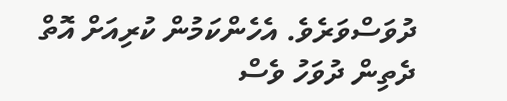ދުވަސްވަރެވެ. އެހެންކަމުން ކުރިއަށް އޮތް ދެތިން ދުވަހު ވެސް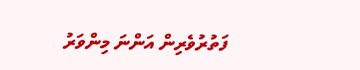ފަތުރުވެރިން އަންނަ މިންވަރު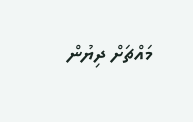މައްޗަށް ދިޔުން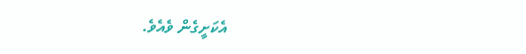އެކަށީގެން ވެއެވެ.